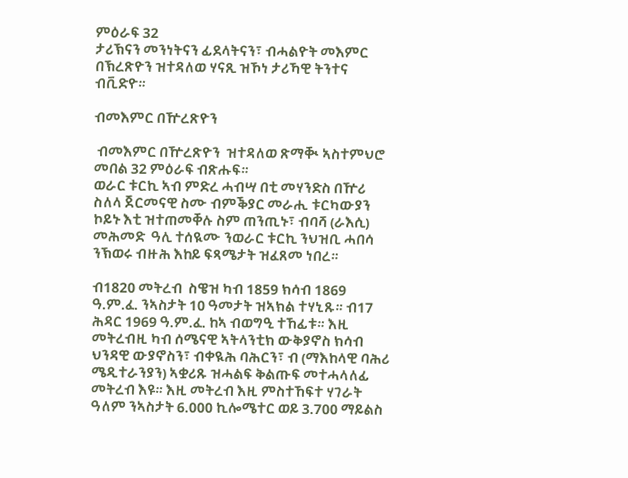ምዕራፍ 32
ታሪኽናን መንነትናን ፊደላትናን፣ ብሓልዮት መእምር በኽረጽዮን ዝተዳለወ ሃናጺ ዝኾነ ታሪኻዊ ትንተና ብቪድዮ።

ብመእምር በዅረጽዮን

 ብመእምር በዅረጽዮን  ዝተዳለወ ጽማቚ ኣስተምህሮ መበል 32 ምዕራፍ ብጽሑፍ።
ወራር ቱርኪ ኣብ ምድረ ሓብሣ በቲ መሃንድስ በዅሪ ስለላ ጀርመናዊ ስሙ ብምቕያር መራሒ ቱርካውያን ኮይኑ እቲ ዝተጠመቐሉ ስም ጠንጢኑ፣ ብባሻ (ራእሲ) መሕመድ  ዓሊ ተሰዪሙ ንወራር ቱርኪ ንህዝቢ ሓበሳ ንኽወሩ ብዙሕ እከይ ፍጻሜታት ዝፈጸመ ነበረ።

ብ1820 መትረብ  ስዌዝ ካብ 1859 ክሳብ 1869 ዓ.ም.ፈ. ንኣስታት 10 ዓመታት ዝኣክል ተሃኒጹ። ብ17 ሕዳር 1969 ዓ.ም.ፈ. ከኣ ብወግዒ ተኸፊቱ። እዚ መትረብዚ ካብ ሰሜናዊ ኣትላንቲክ ውቅያኖስ ክሳብ ህንዳዊ ውያኖስን፣ ብቀዪሕ ባሕርን፣ ብ (ማእከላዊ ባሕሪ ሜዲተራንያን) ኣቋሪጹ ዝሓልፍ ቅልጡፍ መተሓላለፊ  መትረብ እዩ። እዚ መትረብ እዚ ምስተኸፍተ ሃገራት ዓለም ንኣስታት 6.000 ኪሎሜተር ወይ 3.700 ማይልስ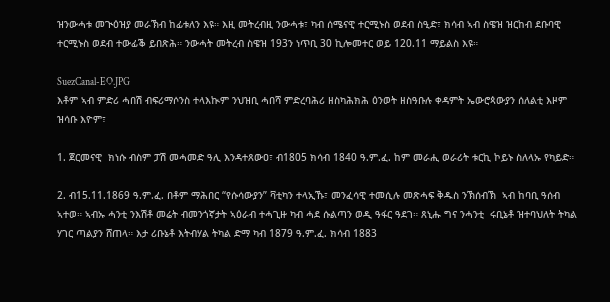ዝንውሓቱ መጒዕዝያ መራኽብ ከፊቱለን እዩ። እዚ መትረብዚ ንውሓቱ፣ ካብ ሰሜናዊ ተርሚኑስ ወደብ ስዒድ፣ ክሳብ ኣብ ስዌዝ ዝርከብ ደቡባዊ ተርሚኑስ ወደብ ተውፊቕ ይበጽሕ። ንውሓት መትረብ ስዌዝ 193ን ነጥቢ 30 ኪሎመተር ወይ 120.11 ማይልስ እዩ።

SuezCanal-EO.JPG
እቶም ኣብ ምድሪ ሓበሽ ብፍሪማሶንስ ተላእኲም ንህዝቢ ሓበሻ ምድረባሕሪ ዘስካሕክሕ ዕንወት ዘስዓቡሉ ቀዳምት ኤውሮጳውያን ሰለልቲ እዞም ዝሳቡ እዮም፣

1. ጀርመናዊ  ክነሱ ብስም ፓሽ መሓመድ ዓሊ እንዳተጸውዐ፣ ብ1805 ክሳብ 1840 ዓ.ም.ፈ. ከም መራሒ ወራሪት ቱርኪ ኮይኑ ስለላኡ የካይድ።

2. ብ15.11.1869 ዓ.ም.ፈ. በቶም ማሕበር “የሱሳውያን” ቫቲካን ተላኢኹ፣ መንፈሳዊ ተመሲሉ መጽሓፍ ቅዱስ ንኽሰብኽ  ኣብ ከባቢ ዓሰብ ኣተወ። ኣብኡ ሓንቲ ንእሽቶ መሬት ብመንጎኛታት ኣዕራብ ተሓጊዙ ካብ ሓደ ሱልጣን ወዲ ዓፋር ዓደገ። ጸኒሑ ግና ንሓንቲ  ሩቢኔቶ ዝተባህለት ትካል ሃገር ጣልያን ሸጠላ። እታ ሪቡኔቶ እትብሃል ትካል ድማ ካብ 1879 ዓ.ም.ፈ. ክሳብ 1883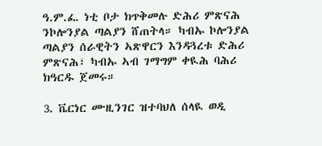ዓ.ም.ፈ. ነቲ ቦታ ክጥቅመሉ ድሕሪ ምጽናሕ ንኮሎንያል ጣልያን ሸጠትላ። ካብኡ ኮሎንያል ጣልያን ሰራዊትን ኣጽዋርን እንዳጓረቱ ድሕሪ ምጽናሕ፣ ካብኡ ኣብ ገማግም ቀዪሕ ባሕሪ ክዓርዱ ጀመሩ።

3. ቬርነር ሙዚንገር ዝተባህለ ሰላዪ ወዲ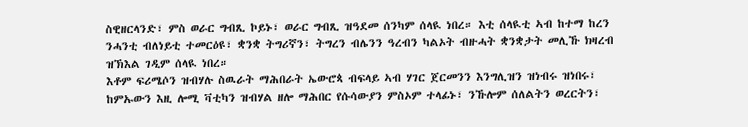ስዊዘርላንድ፣ ምስ ወራር ግብጺ ኮይኑ፣ ወራር ግብጺ ዝዓደመ ሰንካም ሰላዪ ነበረ። እቲ ሰላዪቲ ኣብ ከተማ ከረን ንሓንቲ ብለነይቲ ተመርዕዩ፣ ቋንቋ ትግሪኛን፣ ትግረን ብሌንን ዓረብን ካልኦት ብዙሓት ቋንቋታት መሊኹ ክዛረብ ዝኽእል ገዲም ሰላዪ ነበረ።
እቶም ፍሪሜሶን ዝብሃሉ ስዉራት ማሕበራት ኤውሮጳ ብፍላይ ኣብ ሃገር ጀርመንን እንግሊዝን ዝነብሩ ዝነበሩ፣ ከምኡውን እዚ ሎሚ ቫቲካን ዝብሃል ዘሎ ማሕበር የሱሳውያን ምስኦም ተላፊኑ፣ ንኹሎም ሰለልትን ወረርትን፣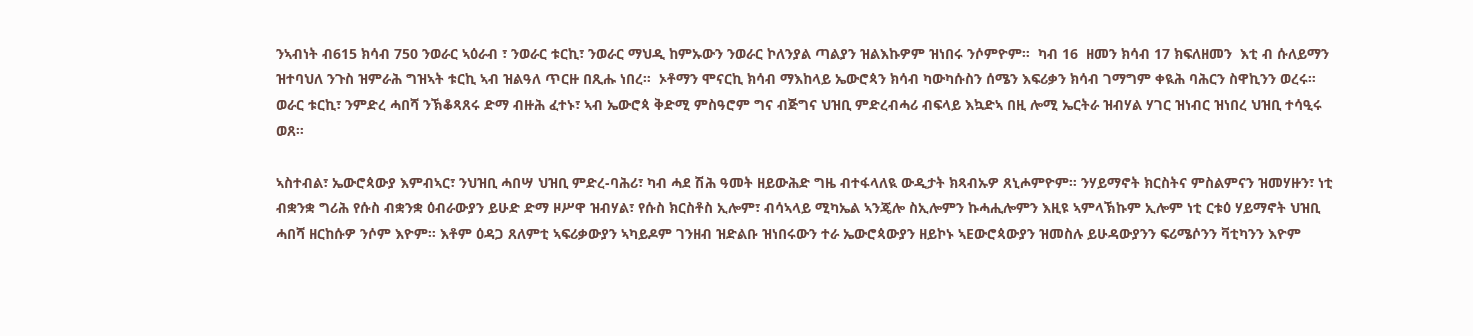ንኣብነት ብ615 ክሳብ 750 ንወራር ኣዕራብ ፣ ንወራር ቱርኪ፣ ንወራር ማህዲ ከምኡውን ንወራር ኮለንያል ጣልያን ዝልእኩዎም ዝነበሩ ንሶምዮም።  ካብ 16  ዘመን ክሳብ 17 ክፍለዘመን  እቲ ብ ሱለይማን ዝተባህለ ንጉስ ዝምራሕ ግዝኣት ቱርኪ ኣብ ዝልዓለ ጥርዙ በጺሑ ነበረ።  ኦቶማን ሞናርኪ ክሳብ ማእከላይ ኤውሮጳን ክሳብ ካውካሱስን ሰሜን እፍሪቃን ክሳብ ገማግም ቀዪሕ ባሕርን ስዋኪንን ወረሩ። ወራር ቱርኪ፣ ንምድረ ሓበሻ ንኽቆጻጸሩ ድማ ብዙሕ ፈተኑ፣ ኣብ ኤውሮጳ ቅድሚ ምስዓሮም ግና ብጅግና ህዝቢ ምድረብሓሪ ብፍላይ እኳድኣ በዚ ሎሚ ኤርትራ ዝብሃል ሃገር ዝነብር ዝነበረ ህዝቢ ተሳዒሩ ወጸ።

ኣስተብል፣ ኤውሮጳውያ እምብኣር፣ ንህዝቢ ሓበሣ ህዝቢ ምድረ-ባሕሪ፣ ካብ ሓደ ሽሕ ዓመት ዘይውሕድ ግዜ ብተፋላለዪ ውዲታት ክጻብኡዎ ጸኒሖምዮም። ንሃይማኖት ክርስትና ምስልምናን ዝመሃዙን፣ ነቲ ብቋንቋ ግሪሕ የሱስ ብቋንቋ ዕብራውያን ይሁድ ድማ ዞሥዋ ዝብሃል፣ የሱስ ክርስቶስ ኢሎም፣ ብሳኣላይ ሚካኤል ኣንጄሎ ስኢሎምን ኩሓሒሎምን እዚዩ ኣምላኽኩም ኢሎም ነቲ ርቱዕ ሃይማኖት ህዝቢ ሓበሻ ዘርከሱዎ ንሶም እዮም። እቶም ዕዳጋ ጸለምቲ ኣፍሪቃውያን ኣካይዶም ገንዘብ ዝድልቡ ዝነበሩውን ተራ ኤውሮጳውያን ዘይኮኑ ኣEውሮጳውያን ዝመስሉ ይሁዳውያንን ፍሪሜሶንን ቫቲካንን እዮም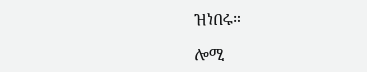ዝነበሩ።

ሎሚ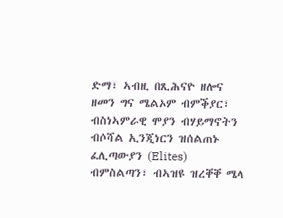ድማ፣ ኣብዚ በጺሕናዮ ዘሎና ዘመን ግና ሜልኦም ብምቕያር፣ ብስነኣምራዊ ሞያን ብሃይማኖትን ብሶሻል ኢንጂነርን ዝሰልጠኑ ፈሊጣውያን (Elites) ብምስልጣን፣ ብኣዝዩ ዝረቐቐ ሜላ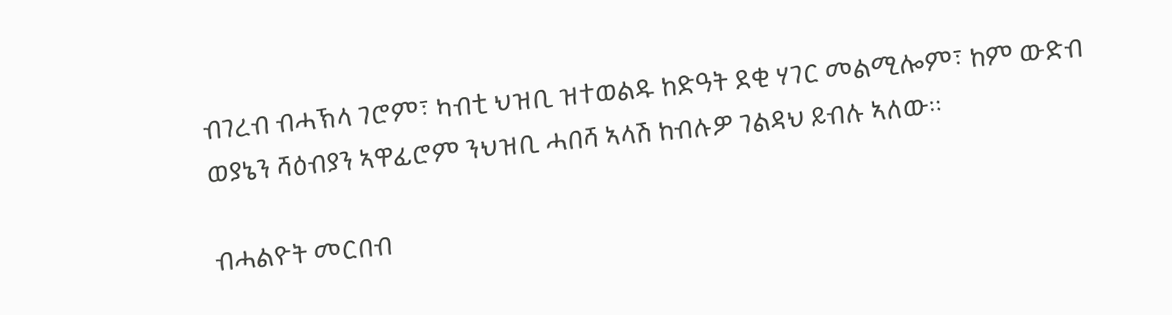ብገረብ ብሓኽላ ገሮም፣ ካብቲ ህዝቢ ዝተወልዱ ከድዓት ደቂ ሃገር መልሚሎም፣ ከም ውድብ ወያኔን ሻዕብያን ኣዋፊሮም ንህዝቢ ሓበሻ ኣላሽ ከብሉዎ ገልዳህ ይብሉ ኣለው።

ብሓልዮት መርበብ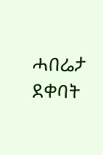ሓበሬታ ደቀባት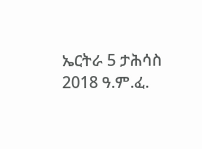ኤርትራ 5 ታሕሳስ 2018 ዓ.ም.ፈ.